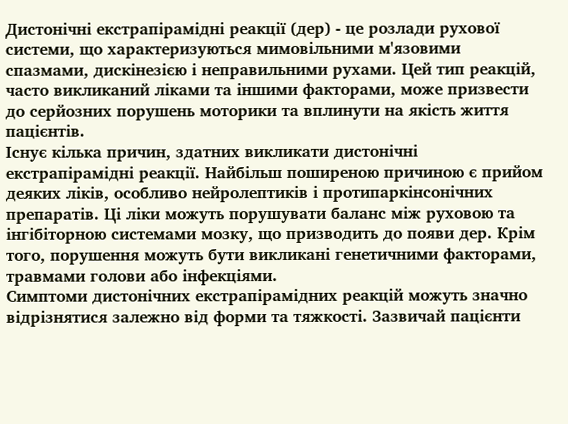Дистонічні екстрапірамідні реакції (дер) - це розлади рухової системи, що характеризуються мимовільними м'язовими спазмами, дискінезією і неправильними рухами. Цей тип реакцій, часто викликаний ліками та іншими факторами, може призвести до серйозних порушень моторики та вплинути на якість життя пацієнтів.
Існує кілька причин, здатних викликати дистонічні екстрапірамідні реакції. Найбільш поширеною причиною є прийом деяких ліків, особливо нейролептиків і протипаркінсонічних препаратів. Ці ліки можуть порушувати баланс між руховою та інгібіторною системами мозку, що призводить до появи дер. Крім того, порушення можуть бути викликані генетичними факторами, травмами голови або інфекціями.
Симптоми дистонічних екстрапірамідних реакцій можуть значно відрізнятися залежно від форми та тяжкості. Зазвичай пацієнти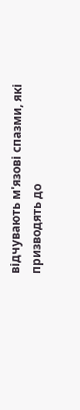відчувають м'язові спазми, які призводять до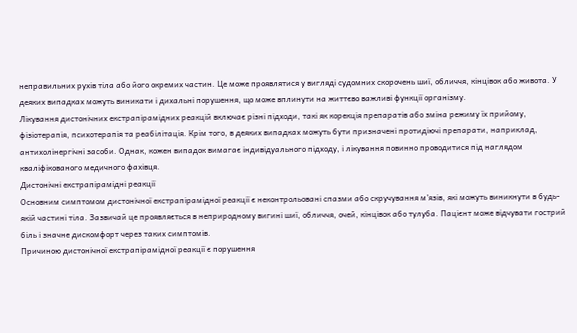неправильних рухів тіла або його окремих частин. Це може проявлятися у вигляді судомних скорочень шиї, обличчя, кінцівок або живота. У деяких випадках можуть виникати і дихальні порушення, що може вплинути на життєво важливі функції організму.
Лікування дистонічних екстрапірамідних реакцій включає різні підходи, такі як корекція препаратів або зміна режиму їх прийому, фізіотерапія, психотерапія та реабілітація. Крім того, в деяких випадках можуть бути призначені протидіючі препарати, наприклад, антихолінергічні засоби. Однак, кожен випадок вимагає індивідуального підходу, і лікування повинно проводитися під наглядом кваліфікованого медичного фахівця.
Дистонічні екстрапірамідні реакції
Основним симптомом дистонічної екстрапірамідної реакції є неконтрольовані спазми або скручування м'язів, які можуть виникнути в будь-якій частині тіла. Зазвичай це проявляється в неприродному вигині шиї, обличчя, очей, кінцівок або тулуба. Пацієнт може відчувати гострий біль і значне дискомфорт через таких симптомів.
Причиною дистонічної екстрапірамідної реакції є порушення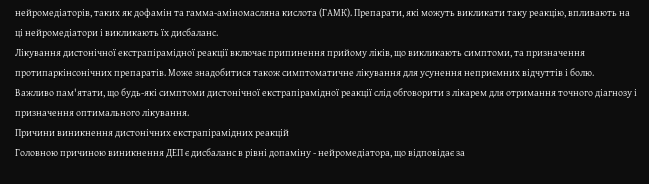нейромедіаторів, таких як дофамін та гамма-аміномасляна кислота (ГАМК). Препарати, які можуть викликати таку реакцію, впливають на ці нейромедіатори і викликають їх дисбаланс.
Лікування дистонічної екстрапірамідної реакції включає припинення прийому ліків, що викликають симптоми, та призначення протипаркінсонічних препаратів. Може знадобитися також симптоматичне лікування для усунення неприємних відчуттів і болю.
Важливо пам'ятати, що будь-які симптоми дистонічної екстрапірамідної реакції слід обговорити з лікарем для отримання точного діагнозу і призначення оптимального лікування.
Причини виникнення дистонічних екстрапірамідних реакцій
Головною причиною виникнення ДЕП є дисбаланс в рівні допаміну - нейромедіатора, що відповідає за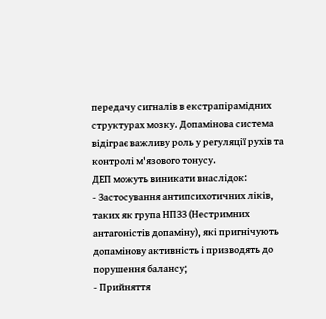передачу сигналів в екстрапірамідних структурах мозку. Допамінова система відіграє важливу роль у регуляції рухів та контролі м'язового тонусу.
ДЕП можуть виникати внаслідок:
- Застосування антипсихотичних ліків, таких як група НПЗЗ (Нестримних антагоністів допаміну), які пригнічують допамінову активність і призводять до порушення балансу;
- Прийняття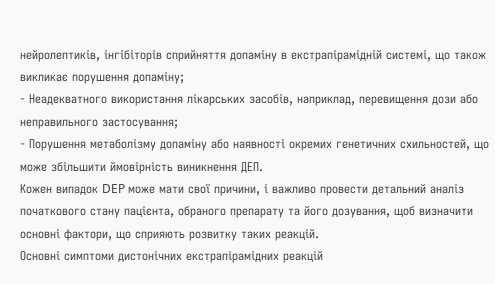нейролептиків, інгібіторів сприйняття допаміну в екстрапірамідній системі, що також викликає порушення допаміну;
- Неадекватного використання лікарських засобів, наприклад, перевищення дози або неправильного застосування;
- Порушення метаболізму допаміну або наявності окремих генетичних схильностей, що може збільшити ймовірність виникнення ДЕП.
Кожен випадок DEP може мати свої причини, і важливо провести детальний аналіз початкового стану пацієнта, обраного препарату та його дозування, щоб визначити основні фактори, що сприяють розвитку таких реакцій.
Основні симптоми дистонічних екстрапірамідних реакцій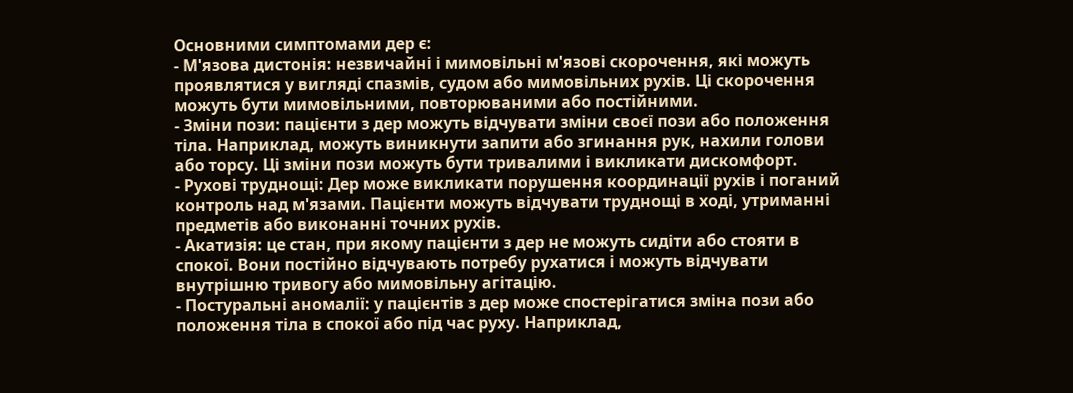Основними симптомами дер є:
- М'язова дистонія: незвичайні і мимовільні м'язові скорочення, які можуть проявлятися у вигляді спазмів, судом або мимовільних рухів. Ці скорочення можуть бути мимовільними, повторюваними або постійними.
- Зміни пози: пацієнти з дер можуть відчувати зміни своєї пози або положення тіла. Наприклад, можуть виникнути запити або згинання рук, нахили голови або торсу. Ці зміни пози можуть бути тривалими і викликати дискомфорт.
- Рухові труднощі: Дер може викликати порушення координації рухів і поганий контроль над м'язами. Пацієнти можуть відчувати труднощі в ході, утриманні предметів або виконанні точних рухів.
- Акатизія: це стан, при якому пацієнти з дер не можуть сидіти або стояти в спокої. Вони постійно відчувають потребу рухатися і можуть відчувати внутрішню тривогу або мимовільну агітацію.
- Постуральні аномалії: у пацієнтів з дер може спостерігатися зміна пози або положення тіла в спокої або під час руху. Наприклад,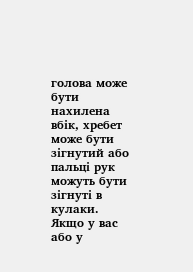голова може бути нахилена вбік, хребет може бути зігнутий або пальці рук можуть бути зігнуті в кулаки.
Якщо у вас або у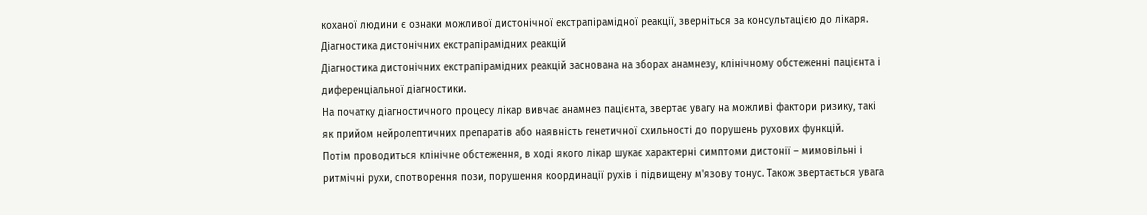коханої людини є ознаки можливої дистонічної екстрапірамідної реакції, зверніться за консультацією до лікаря.
Діагностика дистонічних екстрапірамідних реакцій
Діагностика дистонічних екстрапірамідних реакцій заснована на зборах анамнезу, клінічному обстеженні пацієнта і диференціальної діагностики.
На початку діагностичного процесу лікар вивчає анамнез пацієнта, звертає увагу на можливі фактори ризику, такі як прийом нейролептичних препаратів або наявність генетичної схильності до порушень рухових функцій.
Потім проводиться клінічне обстеження, в ході якого лікар шукає характерні симптоми дистонії – мимовільні і ритмічні рухи, спотворення пози, порушення координації рухів і підвищену м'язову тонус. Також звертається увага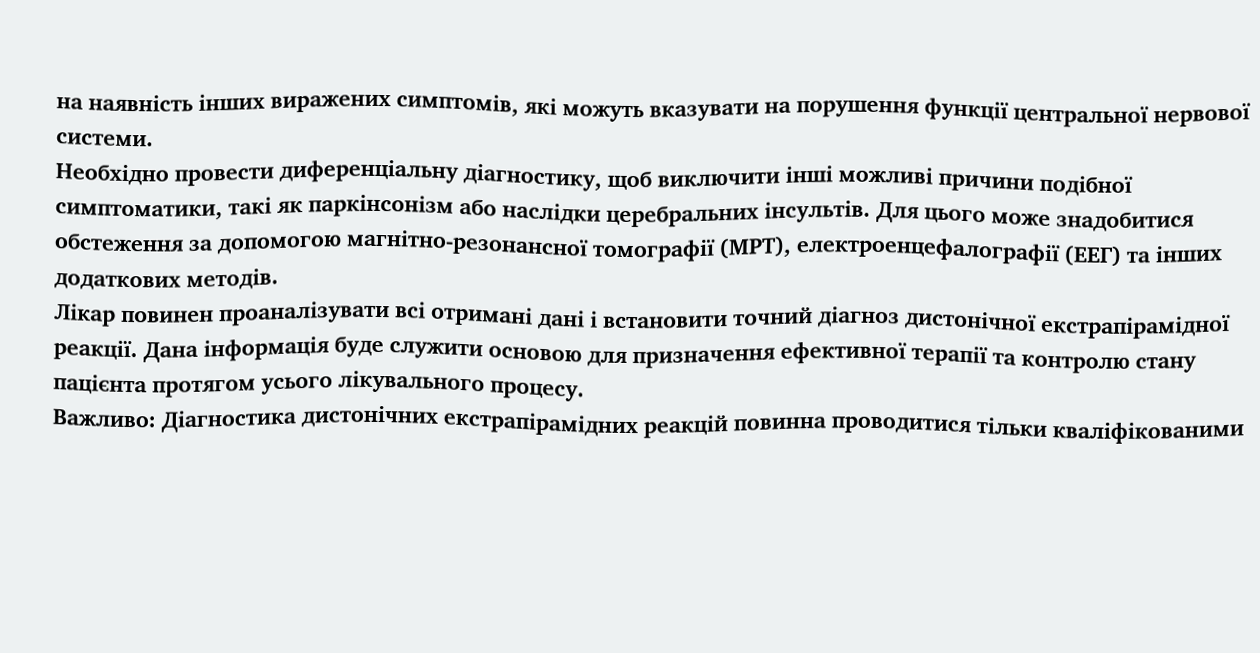на наявність інших виражених симптомів, які можуть вказувати на порушення функції центральної нервової системи.
Необхідно провести диференціальну діагностику, щоб виключити інші можливі причини подібної симптоматики, такі як паркінсонізм або наслідки церебральних інсультів. Для цього може знадобитися обстеження за допомогою магнітно-резонансної томографії (МРТ), електроенцефалографії (ЕЕГ) та інших додаткових методів.
Лікар повинен проаналізувати всі отримані дані і встановити точний діагноз дистонічної екстрапірамідної реакції. Дана інформація буде служити основою для призначення ефективної терапії та контролю стану пацієнта протягом усього лікувального процесу.
Важливо: Діагностика дистонічних екстрапірамідних реакцій повинна проводитися тільки кваліфікованими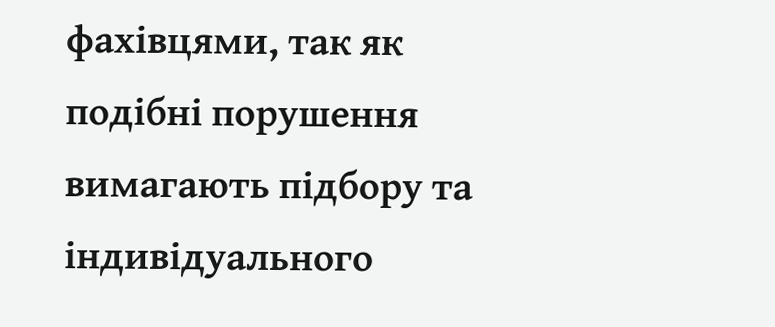фахівцями, так як подібні порушення вимагають підбору та індивідуального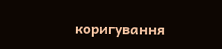коригування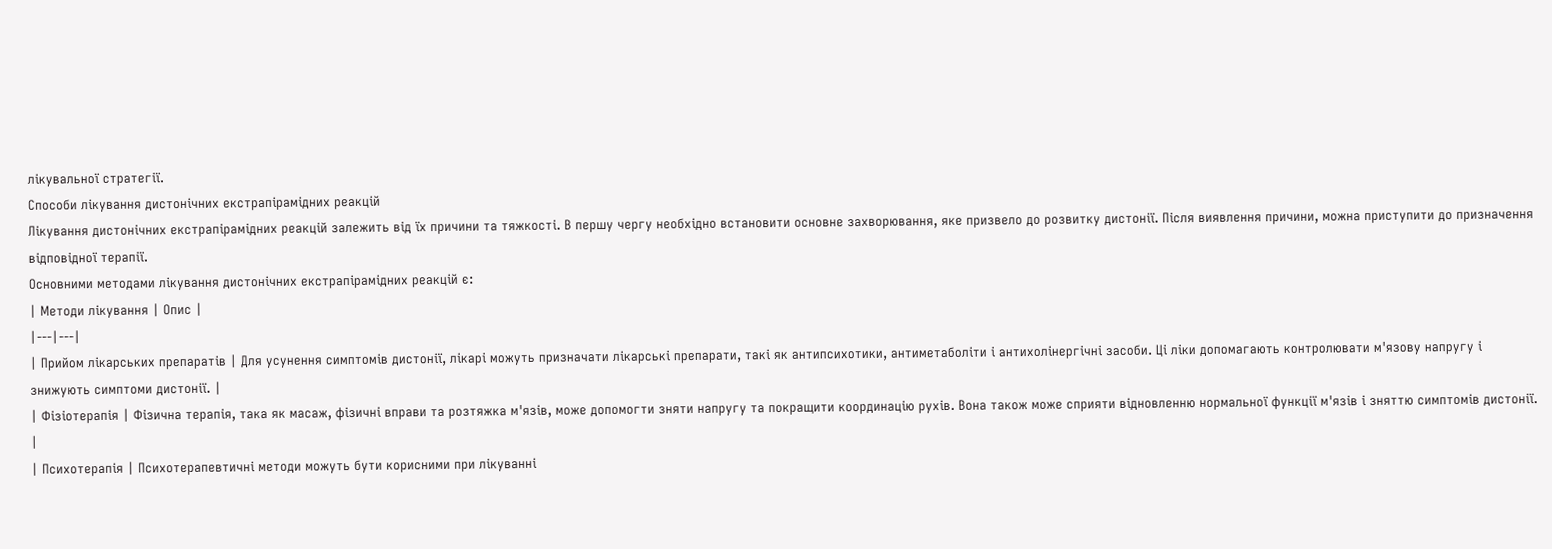лікувальної стратегії.
Способи лікування дистонічних екстрапірамідних реакцій
Лікування дистонічних екстрапірамідних реакцій залежить від їх причини та тяжкості. В першу чергу необхідно встановити основне захворювання, яке призвело до розвитку дистонії. Після виявлення причини, можна приступити до призначення відповідної терапії.
Основними методами лікування дистонічних екстрапірамідних реакцій є:
| Методи лікування | Опис |
|---|---|
| Прийом лікарських препаратів | Для усунення симптомів дистонії, лікарі можуть призначати лікарські препарати, такі як антипсихотики, антиметаболіти і антихолінергічні засоби. Ці ліки допомагають контролювати м'язову напругу і знижують симптоми дистонії. |
| Фізіотерапія | Фізична терапія, така як масаж, фізичні вправи та розтяжка м'язів, може допомогти зняти напругу та покращити координацію рухів. Вона також може сприяти відновленню нормальної функції м'язів і зняттю симптомів дистонії. |
| Психотерапія | Психотерапевтичні методи можуть бути корисними при лікуванні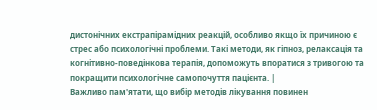дистонічних екстрапірамідних реакцій, особливо якщо їх причиною є стрес або психологічні проблеми. Такі методи, як гіпноз, релаксація та когнітивно-поведінкова терапія, допоможуть впоратися з тривогою та покращити психологічне самопочуття пацієнта. |
Важливо пам'ятати, що вибір методів лікування повинен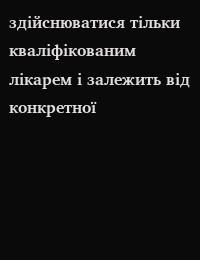здійснюватися тільки кваліфікованим лікарем і залежить від конкретної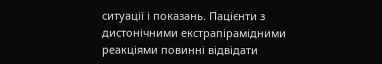ситуації і показань. Пацієнти з дистонічними екстрапірамідними реакціями повинні відвідати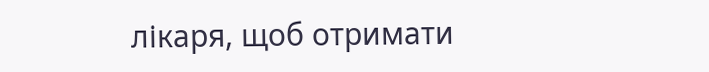лікаря, щоб отримати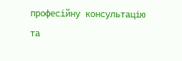професійну консультацію та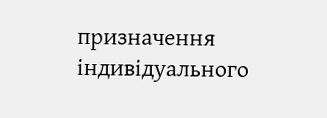призначення індивідуального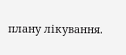плану лікування.